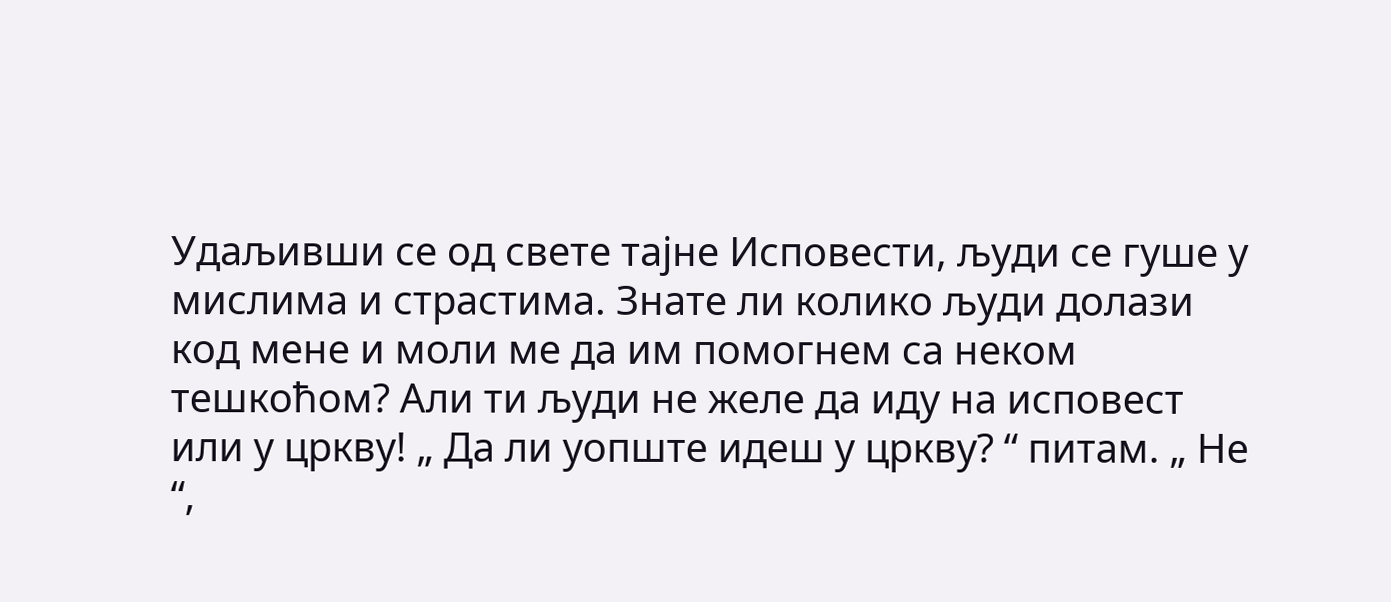Удаљивши се од свете тајне Исповести, људи се гуше у мислима и страстима. Знате ли колико људи долази код мене и моли ме да им помогнем са неком тешкоћом? Али ти људи не желе да иду на исповест или у цркву! „ Да ли уопште идеш у цркву? “ питам. „ Не “,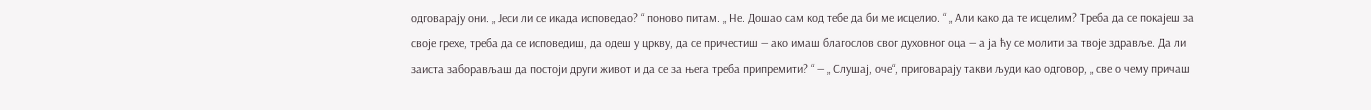одговарају они. „ Јеси ли се икада исповедао? “ поново питам. „ Не. Дошао сам код тебе да би ме исцелио. “ „ Али како да те исцелим? Треба да се покајеш за своје грехе, треба да се исповедиш, да одеш у цркву, да се причестиш — ако имаш благослов свог духовног оца — а ја ћу се молити за твоје здравље. Да ли заиста заборављаш да постоји други живот и да се за њега треба припремити? “ — „ Слушај, оче“, приговарају такви људи као одговор, „ све о чему причаш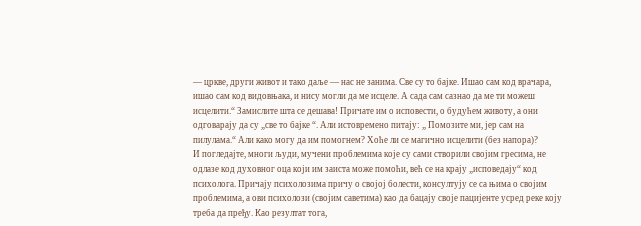— цркве, други живот и тако даље — нас не занима. Све су то бајке. Ишао сам код врачара, ишао сам код видовњака, и нису могли да ме исцеле. А сада сам сазнао да ме ти можеш исцелити.“ Замислите шта се дешава! Причате им о исповести, о будућем животу, а они одговарају да су „све то бајке “. Али истовремено питају: „ Помозите ми, јер сам на пилулама.“ Али како могу да им помогнем? Хоће ли се магично исцелити (без напора)?
И погледајте, многи људи, мучени проблемима које су сами створили својим гресима, не одлазе код духовног оца који им заиста може помоћи, већ се на крају „исповедају“ код психолога. Причају психолозима причу о својој болести, консултују се са њима о својим проблемима, а ови психолози (својим саветима) као да бацају своје пацијенте усред реке коју треба да пређу. Као резултат тога,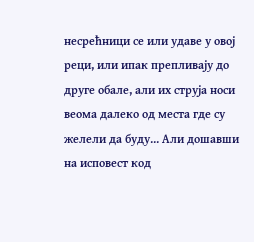несрећници се или удаве у овој реци, или ипак препливају до друге обале, али их струја носи веома далеко од места где су желели да буду... Али дошавши на исповест код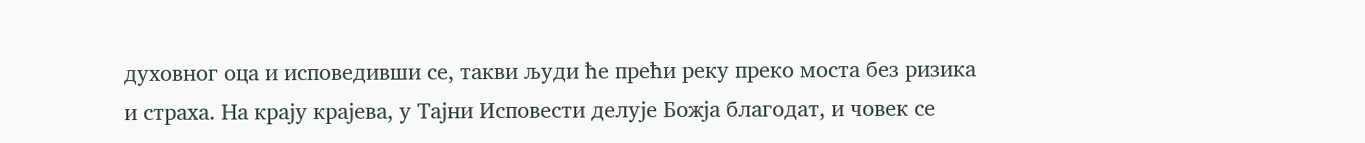духовног оца и исповедивши се, такви људи ће прећи реку преко моста без ризика и страха. На крају крајева, у Тајни Исповести делује Божја благодат, и човек се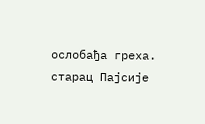ослобађа греха.
старац Пајсије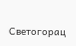Светогорац